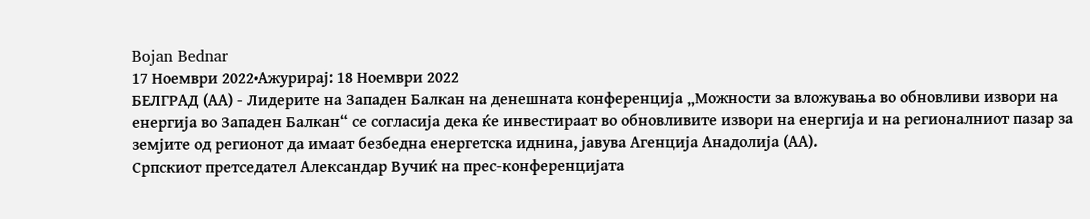Bojan Bednar
17 Ноември 2022•Ажурирај: 18 Ноември 2022
БЕЛГРАД (АА) - Лидерите на Западен Балкан на денешната конференција „Можности за вложувања во обновливи извори на енергија во Западен Балкан“ се согласија дека ќе инвестираат во обновливите извори на енергија и на регионалниот пазар за земјите од регионот да имаат безбедна енергетска иднина, јавува Агенција Анадолија (АА).
Српскиот претседател Александар Вучиќ на прес-конференцијата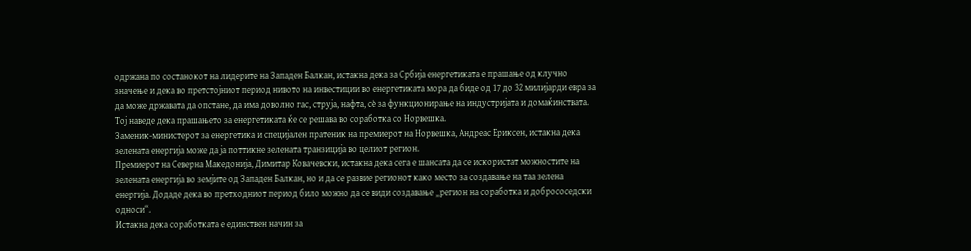одржана по состанокот на лидерите на Западен Балкан, истакна дека за Србија енергетиката е прашање од клучно значење и дека во претстојниот период нивото на инвестиции во енергетиката мора да биде од 17 до 32 милијарди евра за да може државата да опстане, да има доволно гас, струја, нафта, сѐ за функционирање на индустријата и домаќинствата.
Тој наведе дека прашањето за енергетиката ќе се решава во соработка со Норвешка.
Заменик-министерот за енергетика и специјален пратеник на премиерот на Норвешка, Андреас Ериксен, истакна дека зелената енергија може да ја поттикне зелената транзиција во целиот регион.
Премиерот на Северна Македонија, Димитар Ковачевски, истакна дека сега е шансата да се искористат можностите на зелената енергија во земјите од Западен Балкан, но и да се развие регионот како место за создавање на таа зелена енергија. Додаде дека во претходниот период било можно да се види создавање „регион на соработка и добрососедски односи“.
Истакна дека соработката е единствен начин за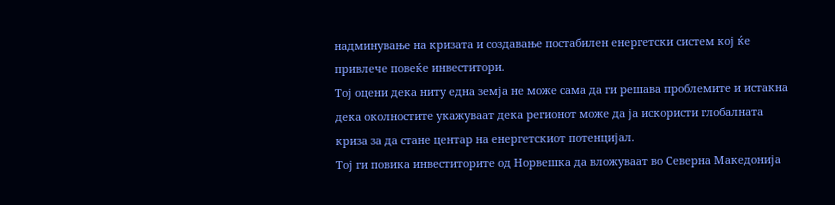надминување на кризата и создавање постабилен енергетски систем кој ќе привлече повеќе инвеститори.
Тој оцени дека ниту една земја не може сама да ги решава проблемите и истакна дека околностите укажуваат дека регионот може да ја искористи глобалната криза за да стане центар на енергетскиот потенцијал.
Тој ги повика инвеститорите од Норвешка да вложуваат во Северна Македонија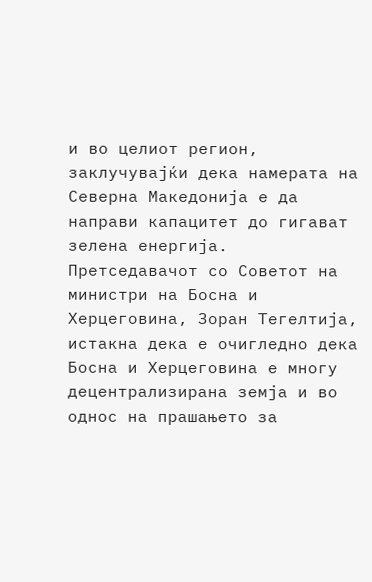и во целиот регион, заклучувајќи дека намерата на Северна Македонија е да направи капацитет до гигават зелена енергија.
Претседавачот со Советот на министри на Босна и Херцеговина, Зоран Тегелтија, истакна дека е очигледно дека Босна и Херцеговина е многу децентрализирана земја и во однос на прашањето за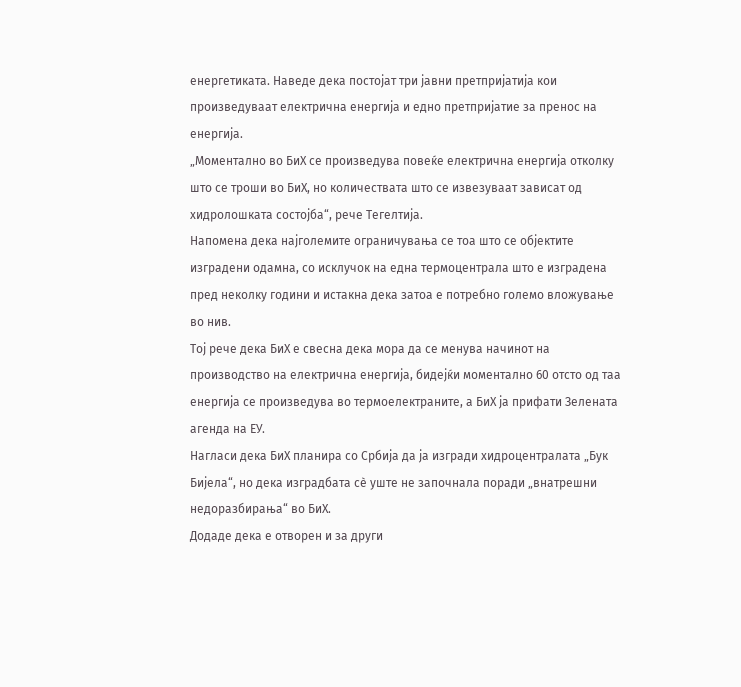енергетиката. Наведе дека постојат три јавни претпријатија кои произведуваат електрична енергија и едно претпријатие за пренос на енергија.
„Моментално во БиХ се произведува повеќе електрична енергија отколку што се троши во БиХ, но количествата што се извезуваат зависат од хидролошката состојба“, рече Тегелтија.
Напомена дека најголемите ограничувања се тоа што се објектите изградени одамна, со исклучок на една термоцентрала што е изградена пред неколку години и истакна дека затоа е потребно големо вложување во нив.
Тој рече дека БиХ е свесна дека мора да се менува начинот на производство на електрична енергија, бидејќи моментално 60 отсто од таа енергија се произведува во термоелектраните, а БиХ ја прифати Зелената агенда на ЕУ.
Нагласи дека БиХ планира со Србија да ја изгради хидроцентралата „Бук Бијела“, но дека изградбата сѐ уште не започнала поради „внатрешни недоразбирања“ во БиХ.
Додаде дека е отворен и за други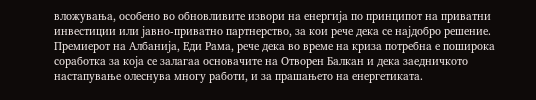вложувања, особено во обновливите извори на енергија по принципот на приватни инвестиции или јавно-приватно партнерство, за кои рече дека се најдобро решение.
Премиерот на Албанија, Еди Рама, рече дека во време на криза потребна е поширока соработка за која се залагаа основачите на Отворен Балкан и дека заедничкото настапување олеснува многу работи, и за прашањето на енергетиката.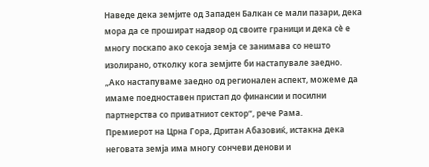Наведе дека земјите од Западен Балкан се мали пазари, дека мора да се прошират надвор од своите граници и дека сѐ е многу поскапо ако секоја земја се занимава со нешто изолирано, отколку кога земјите би настапувале заедно.
„Ако настапуваме заедно од регионален аспект, можеме да имаме поедноставен пристап до финансии и посилни партнерства со приватниот сектор“, рече Рама.
Премиерот на Црна Гора, Дритан Абазовиќ, истакна дека неговата земја има многу сончеви денови и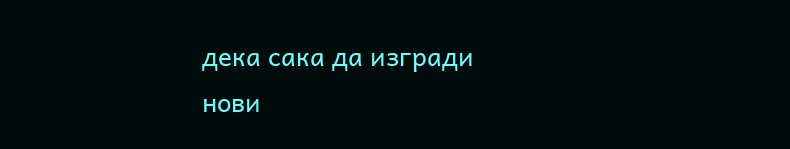дека сака да изгради нови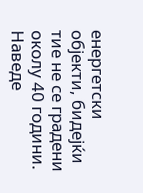енергетски објекти, бидејќи тие не се градени околу 40 години. Наведе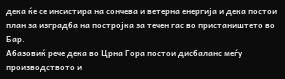дека ќе се инсистира на сончева и ветерна енергија и дека постои план за изградба на постројка за течен гас во пристаништето во Бар.
Абазовиќ рече дека во Црна Гора постои дисбаланс меѓу производството и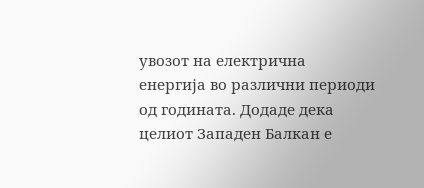увозот на електрична енергија во различни периоди од годината. Додаде дека целиот Западен Балкан е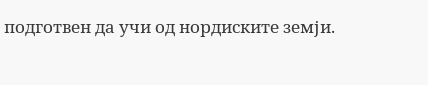подготвен да учи од нордиските земји.